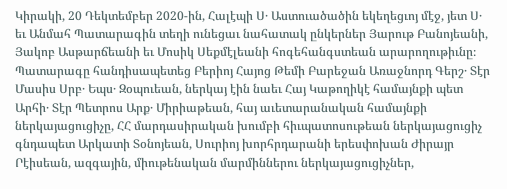Կիրակի, 20 Դեկտեմբեր 2020-ին, Հալէպի Ս․ Աստուածածին եկեղեցւոյ մէջ, յետ Ս․ եւ Անմահ Պատարագին տեղի ունեցաւ նահատակ ընկերներ Յարութ Բանոյեանի, Յակոբ Ասթարճեանի եւ Մոսիկ Սեքմէլեանի հոգեհանգստեան արարողութիւնը։
Պատարագը հանդիսապետեց Բերիոյ Հայոց Թեմի Բարեջան Առաջնորդ Գերշ․ Տէր Մասիս Սրբ․ Եպս․ Զօպուեան, ներկայ էին նաեւ Հայ Կաթողիկէ համայնքի պետ Արհի․ Տէր Պետրոս Արք․ Միրիաթեան, հայ աւետարանական համայնքի ներկայացուցիչը, ՀՀ մարդասիրական խումբի հիւպատոսութեան ներկայացուցիչ գնդապետ Արկատի Տօնոյեան, Սուրիոյ խորհրդարանի երեսփոխան Ժիրայր Րէիսեան, ազգային, միութենական մարմիններու ներկայացուցիչներ,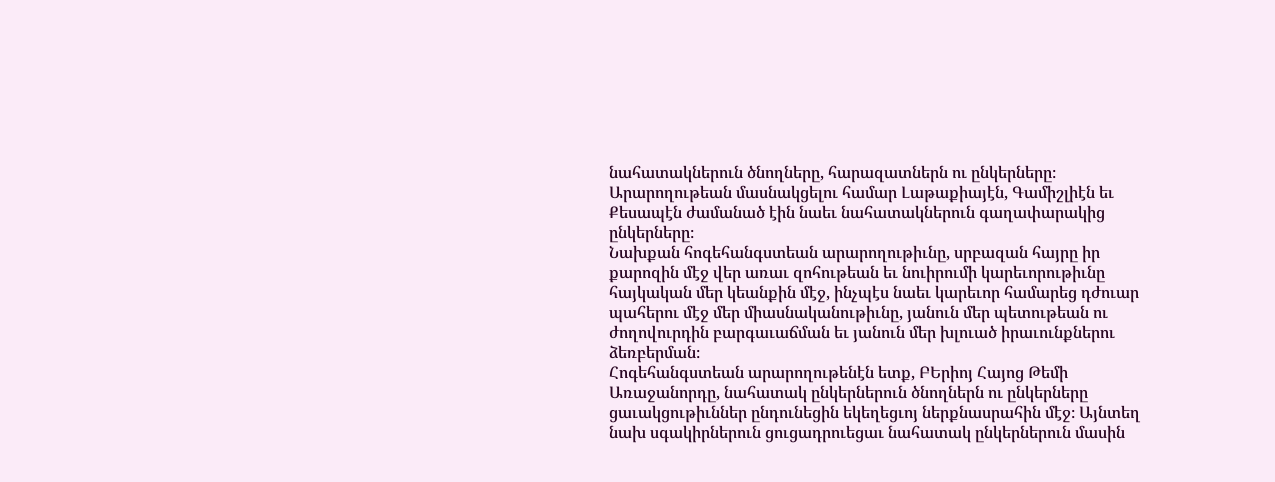նահատակներուն ծնողները, հարազատներն ու ընկերները։ Արարողութեան մասնակցելու համար Լաթաքիայէն, Գամիշլիէն եւ Քեսապէն ժամանած էին նաեւ նահատակներուն գաղափարակից ընկերները։
Նախքան հոգեհանգստեան արարողութիւնը, սրբազան հայրը իր քարոզին մէջ վեր առաւ զոհութեան եւ նուիրումի կարեւորութիւնը հայկական մեր կեանքին մէջ, ինչպէս նաեւ կարեւոր համարեց դժուար պահերու մէջ մեր միասնականութիւնը, յանուն մեր պետութեան ու ժողովուրդին բարգաւաճման եւ յանուն մեր խլուած իրաւունքներու ձեռբերման։
Հոգեհանգստեան արարողութենէն ետք, ԲԵրիոյ Հայոց Թեմի Առաջանորդը, նահատակ ընկերներուն ծնողներն ու ընկերները ցաւակցութիւններ ընդունեցին եկեղեցւոյ ներքնասրահին մէջ։ Այնտեղ նախ սգակիրներուն ցուցադրուեցաւ նահատակ ընկերներուն մասին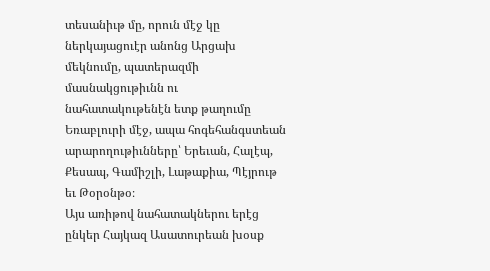տեսանիւթ մը, որուն մէջ կը ներկայացուէր անոնց Արցախ մեկնումը, պատերազմի մասնակցութիւնն ու նահատակութենէն ետք թաղումը Եռաբլուրի մէջ, ապա հոգեհանգստեան արարողութիւնները՝ Երեւան, Հալէպ, Քեսապ, Գամիշլի, Լաթաքիա, Պէյրութ եւ Թօրօնթօ։
Այս առիթով նահատակներու երէց ընկեր Հայկազ Ասատուրեան խօսք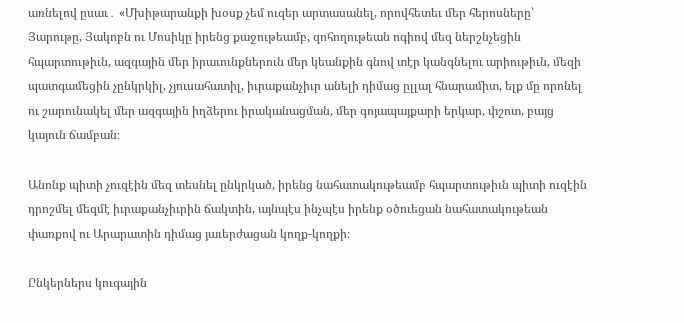առնելով ըսաւ․ «Մխիթարանքի խօսք չեմ ուզեր արտասանել, որովհետեւ մեր հերոսները՝ Յարութը, Յակոբն ու Մոսիկը իրենց քաջութեամբ, զոհողութեան ոգիով մեզ ներշնչեցին հպարտութիւն, ազգային մեր իրաւունքներուն մեր կեանքին գնով տէր կանգնելու արիութիւն, մեզի պատգամեցին չընկրկիլ, չյուսահատիլ, իւրաքանչիւր անելի դիմաց ըլլալ հնարամիտ, ելք մը որոնել ու շարունակել մեր ազգային իղձերու իրականացման, մեր գոյապայքարի երկար, փշոտ, բայց կայուն ճամբան։

Անոնք պիտի չուզէին մեզ տեսնել ընկրկած, իրենց նահատակութեամբ հպարտութիւն պիտի ուզէին դրոշմել մեզմէ իւրաքանչիւրին ճակտին, այնպէս ինչպէս իրենք օծուեցան նահատակութեան փառքով ու Արարատին դիմաց յաւերժացան կողք-կողքի։

Ընկերներս կուգային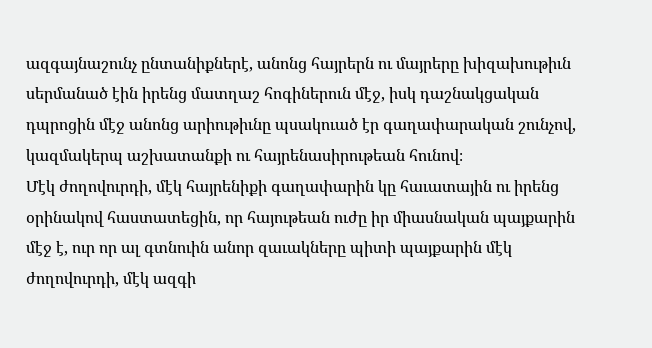ազգայնաշունչ ընտանիքներէ, անոնց հայրերն ու մայրերը խիզախութիւն սերմանած էին իրենց մատղաշ հոգիներուն մէջ, իսկ դաշնակցական դպրոցին մէջ անոնց արիութիւնը պսակուած էր գաղափարական շունչով, կազմակերպ աշխատանքի ու հայրենասիրութեան հունով։
Մէկ ժողովուրդի, մէկ հայրենիքի գաղափարին կը հաւատային ու իրենց օրինակով հաստատեցին, որ հայութեան ուժը իր միասնական պայքարին մէջ է, ուր որ ալ գտնուին անոր զաւակները պիտի պայքարին մէկ ժողովուրդի, մէկ ազգի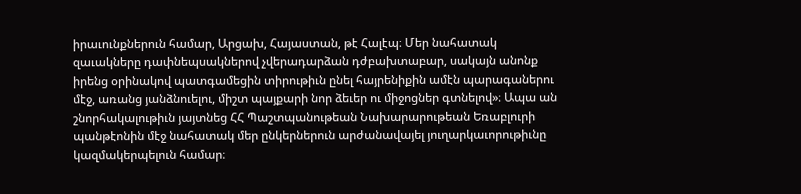իրաւունքներուն համար, Արցախ, Հայաստան, թէ Հալէպ։ Մեր նահատակ զաւակները դափնեպսակներով չվերադարձան դժբախտաբար, սակայն անոնք իրենց օրինակով պատգամեցին տիրութիւն ընել հայրենիքին ամէն պարագաներու մէջ, առանց յանձնուելու, միշտ պայքարի նոր ձեւեր ու միջոցներ գտնելով»։ Ապա ան շնորհակալութիւն յայտնեց ՀՀ Պաշտպանութեան Նախարարութեան Եռաբլուրի պանթէոնին մէջ նահատակ մեր ընկերներուն արժանավայել յուղարկաւորութիւնը կազմակերպելուն համար։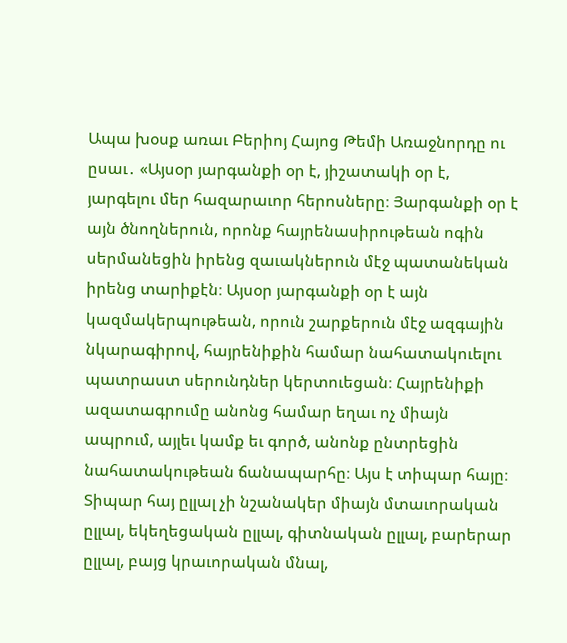Ապա խօսք առաւ Բերիոյ Հայոց Թեմի Առաջնորդը ու ըսաւ․ «Այսօր յարգանքի օր է, յիշատակի օր է, յարգելու մեր հազարաւոր հերոսները։ Յարգանքի օր է այն ծնողներուն, որոնք հայրենասիրութեան ոգին սերմանեցին իրենց զաւակներուն մէջ պատանեկան իրենց տարիքէն։ Այսօր յարգանքի օր է այն կազմակերպութեան, որուն շարքերուն մէջ ազգային նկարագիրով, հայրենիքին համար նահատակուելու պատրաստ սերունդներ կերտուեցան։ Հայրենիքի ազատագրումը անոնց համար եղաւ ոչ միայն ապրում, այլեւ կամք եւ գործ, անոնք ընտրեցին նահատակութեան ճանապարհը։ Այս է տիպար հայը։ Տիպար հայ ըլլալ չի նշանակեր միայն մտաւորական ըլլալ, եկեղեցական ըլլալ, գիտնական ըլլալ, բարերար ըլլալ, բայց կրաւորական մնալ,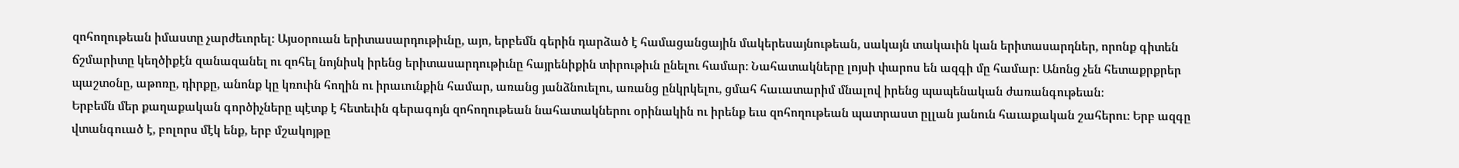զոհողութեան իմաստը չարժեւորել։ Այսօրուան երիտասարդութիւնը, այո, երբեմն գերին դարձած է համացանցային մակերեսայնութեան, սակայն տակաւին կան երիտասարդներ, որոնք գիտեն ճշմարիտը կեղծիքէն զանազանել ու զոհել նոյնիսկ իրենց երիտասարդութիւնը հայրենիքին տիրութիւն ընելու համար։ Նահատակները լոյսի փարոս են ազգի մը համար։ Անոնց չեն հետաքրքրեր պաշտօնը, աթոռը, դիրքը, անոնք կը կռուին հողին ու իրաւունքին համար, առանց յանձնուելու, առանց ընկրկելու, ցմահ հաւատարիմ մնալով իրենց պապենական ժառանգութեան։
Երբեմն մեր քաղաքական գործիչները պէտք է հետեւին գերագոյն զոհողութեան նահատակներու օրինակին ու իրենք եւս զոհողութեան պատրաստ ըլլան յանուն հաւաքական շահերու։ Երբ ազգը վտանգուած է, բոլորս մէկ ենք, երբ մշակոյթը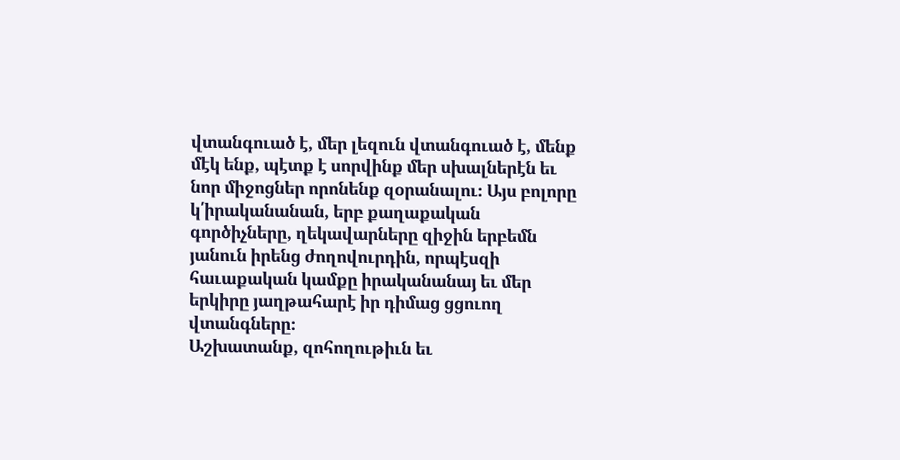վտանգուած է, մեր լեզուն վտանգուած է, մենք մէկ ենք, պէտք է սորվինք մեր սխալներէն եւ նոր միջոցներ որոնենք զօրանալու։ Այս բոլորը կ՛իրականանան, երբ քաղաքական գործիչները, ղեկավարները զիջին երբեմն յանուն իրենց ժողովուրդին, որպէսզի հաւաքական կամքը իրականանայ եւ մեր երկիրը յաղթահարէ իր դիմաց ցցուող վտանգները։
Աշխատանք, զոհողութիւն եւ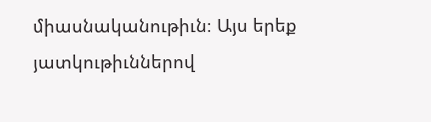միասնականութիւն։ Այս երեք յատկութիւններով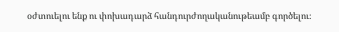օժտուելու ենք ու փոխադարձ հանդուրժողականութեամբ գործելու։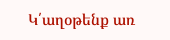Կ՛աղօթենք առ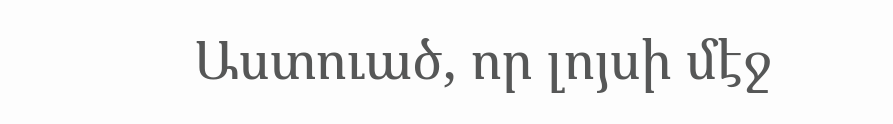Աստուած, որ լոյսի մէջ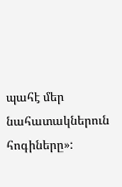պահէ մեր նահատակներուն հոգիները»: